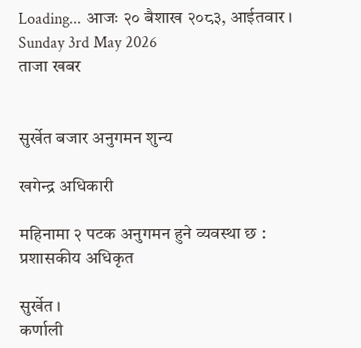Loading... आजः २० बैशाख २०८३, आईतवार । Sunday 3rd May 2026
ताजा खबर


सुर्खेत बजार अनुगमन शुन्य

खगेन्द्र अधिकारी

महिनामा २ पटक अनुगमन हुने व्यवस्था छ :  प्रशासकीय अधिकृत

सुर्खेत ।
कर्णाली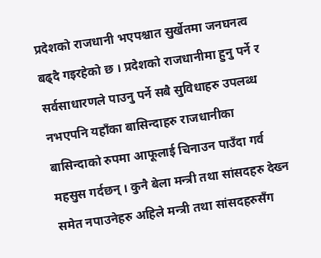प्रदेशको राजधानी भएपश्चात सुर्खेतमा जनघनत्व बढ्दै गइरहेको छ । प्रदेशको राजधानीमा हुनु पर्ने र सर्वसाधारणले पाउनु पर्ने सबै सुविधाहरु उपलब्ध नभएपनि यहाँका बासिन्दाहरु राजधानीका बासिन्दाको रुपमा आफूलाई चिनाउन पाउँदा गर्व महसुस गर्दछन् । कुनै बेला मन्त्री तथा सांसदहरु देख्न समेत नपाउनेहरु अहिले मन्त्री तथा सांसदहरुसँग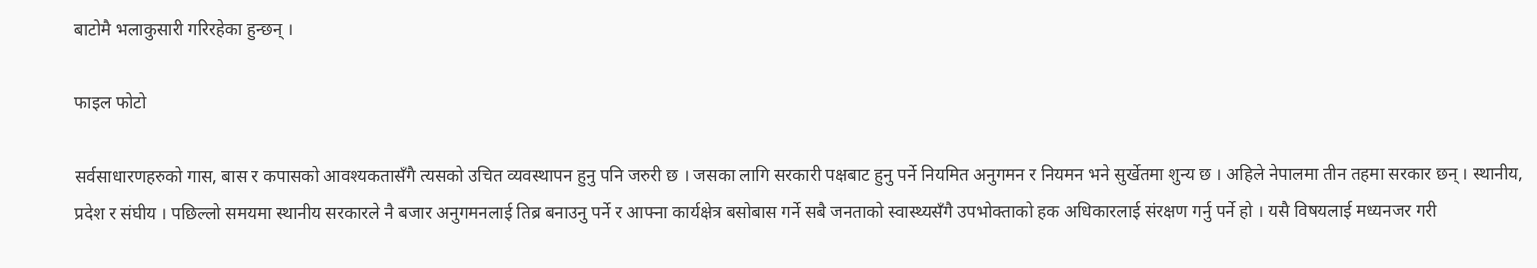बाटोमै भलाकुसारी गरिरहेका हुन्छन् ।

फाइल फोटो

सर्वसाधारणहरुको गास, बास र कपासको आवश्यकतासँगै त्यसको उचित व्यवस्थापन हुनु पनि जरुरी छ । जसका लागि सरकारी पक्षबाट हुनु पर्ने नियमित अनुगमन र नियमन भने सुर्खेतमा शुन्य छ । अहिले नेपालमा तीन तहमा सरकार छन् । स्थानीय, प्रदेश र संघीय । पछिल्लो समयमा स्थानीय सरकारले नै बजार अनुगमनलाई तिब्र बनाउनु पर्ने र आफ्ना कार्यक्षेत्र बसोबास गर्ने सबै जनताको स्वास्थ्यसँगै उपभोक्ताको हक अधिकारलाई संरक्षण गर्नु पर्ने हो । यसै विषयलाई मध्यनजर गरी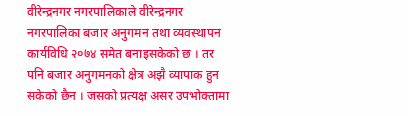वीरेन्द्रनगर नगरपालिकाले वीरेन्द्रनगर नगरपालिका बजार अनुगमन तथा व्यवस्थापन कार्यविधि २०७४ समेत बनाइसकेको छ । तर पनि बजार अनुगमनको क्षेत्र अझै व्यापाक हुन सकेको छैन । जसको प्रत्यक्ष असर उपभोक्तामा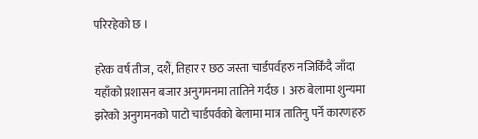परिरहेको छ ।

हरेक वर्ष तीज, दशैं, तिहार र छठ जस्ता चार्डपर्वहरु नजिकिँदै जाँदा यहाँको प्रशासन बजार अनुगमनमा तातिने गर्दछ । अरु बेलामा शुन्यमा झरेको अनुगमनको पाटो चार्डपर्वको बेलामा मात्र तातिनु पर्ने कारणहरु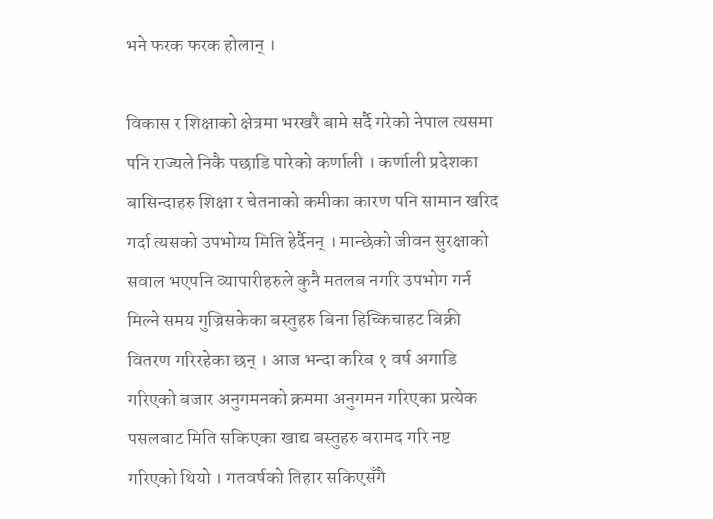भने फरक फरक होलान् ।

विकास र शिक्षाको क्षेत्रमा भरखरै बामे सर्दै गरेको नेपाल त्यसमा पनि राज्यले निकै पछाडि पारेको कर्णाली । कर्णाली प्रदेशका बासिन्दाहरु शिक्षा र चेतनाको कमीका कारण पनि सामान खरिद गर्दा त्यसको उपभोग्य मिति हेर्दैनन् । मान्छेको जीवन सुरक्षाको सवाल भएपनि व्यापारीहरुले कुनै मतलब नगरि उपभोग गर्न मिल्ने समय गुज्रिसकेका बस्तुहरु बिना हिच्किचाहट बिक्री वितरण गरिरहेका छन् । आज भन्दा करिब १ वर्ष अगाडि गरिएको बजार अनुगमनको क्रममा अनुगमन गरिएका प्रत्येक पसलबाट मिति सकिएका खाद्य बस्तुहरु बरामद गरि नष्ट गरिएको थियो । गतवर्षको तिहार सकिएसँगै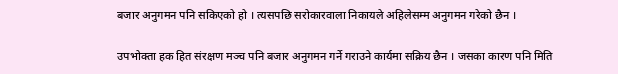बजार अनुगमन पनि सकिएको हो । त्यसपछि सरोकारवाला निकायले अहिलेसम्म अनुगमन गरेको छैन ।

उपभोक्ता हक हित संरक्षण मञ्च पनि बजार अनुगमन गर्ने गराउने कार्यमा सक्रिय छैन । जसका कारण पनि मिति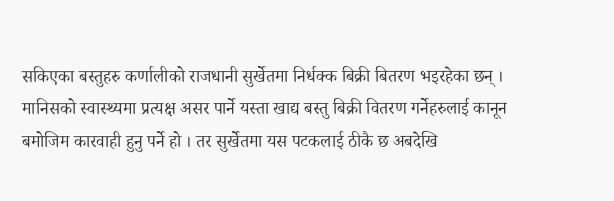सकिएका बस्तुहरु कर्णालीको राजधानी सुर्खेतमा निर्धक्क बिक्री बितरण भइरहेका छन् । मानिसको स्वास्थ्यमा प्रत्यक्ष असर पार्ने यस्ता खाद्य बस्तु बिक्री वितरण गर्नेहरुलाई कानून बमोजिम कारवाही हुनु पर्ने हो । तर सुर्खेतमा यस पटकलाई ठीकै छ अबदेखि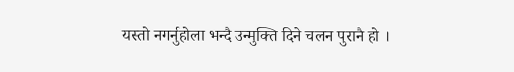यस्तो नगर्नुहोला भन्दै उन्मुक्ति दिने चलन पुरानै हो ।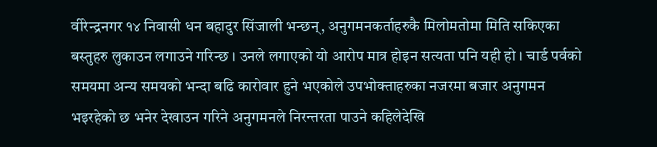वीरेन्द्रनगर १४ निवासी धन बहादुर सिंजाली भन्छन्, अनुगमनकर्ताहरुकै मिलोमतोमा मिति सकिएका बस्तुहरु लुकाउन लगाउने गरिन्छ । उनले लगाएको यो आरोप मात्र होइन सत्यता पनि यही हो । चार्ड पर्वको समयमा अन्य समयको भन्दा बढि कारोवार हुने भएकोले उपभोक्ताहरुका नजरमा बजार अनुगमन भइरहेको छ भनेर देखाउन गरिने अनुगमनले निरन्तरता पाउने कहिलेदेखि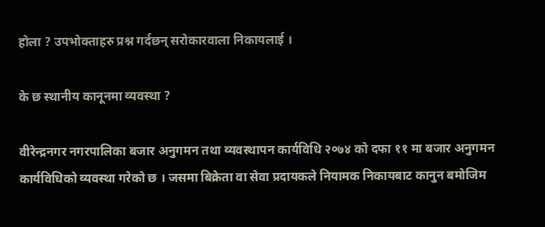होला ? उपभोक्ताहरु प्रश्न गर्दछन् सरोकारवाला निकायलाई ।

के छ स्थानीय कानूनमा व्यवस्था ?

वीरेन्द्रनगर नगरपालिका बजार अनुगमन तथा व्यवस्थापन कार्यविधि २०७४ को दफा ११ मा बजार अनुगमन कार्यविधिको व्यवस्था गरेको छ । जसमा बिक्रेता वा सेवा प्रदायकले नियामक निकायबाट कानुन बमोजिम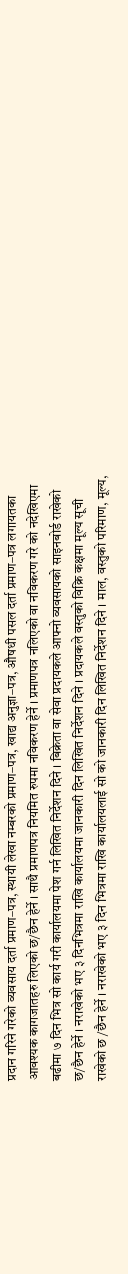प्रदान गरिने गरेको व्यवसाय दर्ता प्रमाण–पत्र, स्थायी लेखा नम्बरको प्रमाण–पत्र, खाद्य अनुज्ञा–पत्र, औषधी पसल दर्ता प्रमाण–पत्र लगायतका आवश्यक कागजातहरु लिएको छ/छैन हेर्ने । साथै प्रमाणपत्र नियमित रुपमा नविकरण हेर्ने । प्रमाणपत्र नलिएको वा नविकरण गरे को नदेखिएमा बढीमा ७ दिन भित्र सो कार्य गरी कार्यालयमा पेश गर्न लिखित निर्देशन दिने । बिक्रेता वा सेवा प्रदायकले आफ्नो व्यवसायको साइनबोर्ड राखेको छ/छैन हेर्ने । नराखेको भए ३ दिनभित्रमा राखि कार्यालयमा जानकारी दिन लिखित निर्देशन दिने । प्रदायकले वस्तुको विक्रि कक्षमा मूल्य सूची राखेको छ /छैन हेर्ने । नराखेको भए ३ दिन भित्रमा राखि कार्यालयलाई सो को जानकारी दिन लिखित निर्देशन दिने । माल, वस्तुको परिमाण, मूल्य,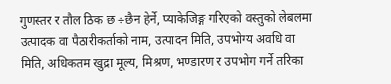गुणस्तर र तौल ठिक छ ÷छैन हेर्ने, प्याकेजिङ्ग गरिएको वस्तुको लेबलमा उत्पादक वा पैठारीकर्ताको नाम, उत्पादन मिति, उपभोग्य अवधि वा मिति, अधिकतम खुद्रा मूल्य, मिश्रण, भण्डारण र उपभोग गर्ने तरिका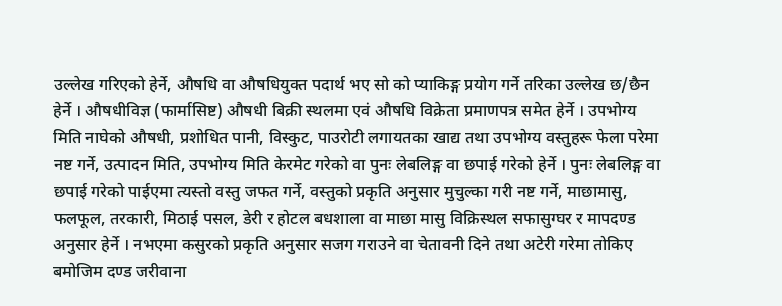उल्लेख गरिएको हेर्ने, औषधि वा औषधियुक्त पदार्थ भए सो को प्याकिङ्ग प्रयोग गर्ने तरिका उल्लेख छ/छैन हेर्ने । औषधीविज्ञ (फार्मासिष्ट) औषधी बिक्री स्थलमा एवं औषधि विक्रेता प्रमाणपत्र समेत हेर्ने । उपभोग्य मिति नाघेको औषधी, प्रशोधित पानी, विस्कुट, पाउरोटी लगायतका खाद्य तथा उपभोग्य वस्तुहरू फेला परेमा नष्ट गर्ने, उत्पादन मिति, उपभोग्य मिति केरमेट गरेको वा पुनः लेबलिङ्ग वा छपाई गरेको हेर्ने । पुनः लेबलिङ्ग वा छपाई गरेको पाईएमा त्यस्तो वस्तु जफत गर्ने, वस्तुको प्रकृति अनुसार मुचुल्का गरी नष्ट गर्ने, माछामासु, फलफूल, तरकारी, मिठाई पसल, डेरी र होटल बधशाला वा माछा मासु विक्रिस्थल सफासुग्घर र मापदण्ड अनुसार हेर्ने । नभएमा कसुरको प्रकृति अनुसार सजग गराउने वा चेतावनी दिने तथा अटेरी गरेमा तोकिए बमोजिम दण्ड जरीवाना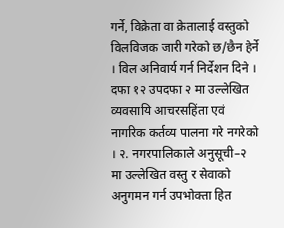गर्ने, विक्रेता वा क्रेतालाई वस्तुको विलविजक जारी गरेको छ/छैन हेर्ने । विल अनिवार्य गर्न निर्देशन दिने । दफा १२ उपदफा २ मा उल्लेखित व्यवसायि आचरसहिंता एवं नागरिक कर्तव्य पालना गरे नगरेको । २. नगरपालिकाले अनुसूची–२ मा उल्लेखित वस्तु र सेवाको अनुगमन गर्न उपभोक्ता हित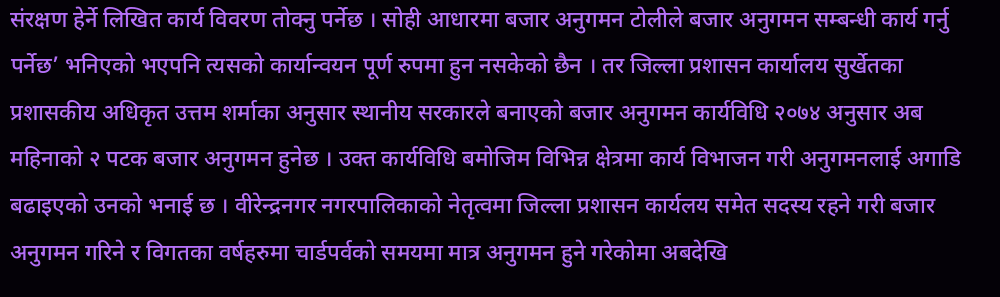संरक्षण हेर्ने लिखित कार्य विवरण तोक्नु पर्नेछ । सोही आधारमा बजार अनुगमन टोलीले बजार अनुगमन सम्बन्धी कार्य गर्नु पर्नेछ’ भनिएको भएपनि त्यसको कार्यान्वयन पूर्ण रुपमा हुन नसकेको छैन । तर जिल्ला प्रशासन कार्यालय सुर्खेतका प्रशासकीय अधिकृत उत्तम शर्माका अनुसार स्थानीय सरकारले बनाएको बजार अनुगमन कार्यविधि २०७४ अनुसार अब महिनाको २ पटक बजार अनुगमन हुनेछ । उक्त कार्यविधि बमोजिम विभिन्न क्षेत्रमा कार्य विभाजन गरी अनुगमनलाई अगाडि बढाइएको उनको भनाई छ । वीरेन्द्रनगर नगरपालिकाको नेतृत्वमा जिल्ला प्रशासन कार्यलय समेत सदस्य रहने गरी बजार अनुगमन गरिने र विगतका वर्षहरुमा चार्डपर्वको समयमा मात्र अनुगमन हुने गरेकोमा अबदेखि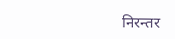निरन्तर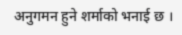अनुगमन हुने शर्माको भनाई छ ।